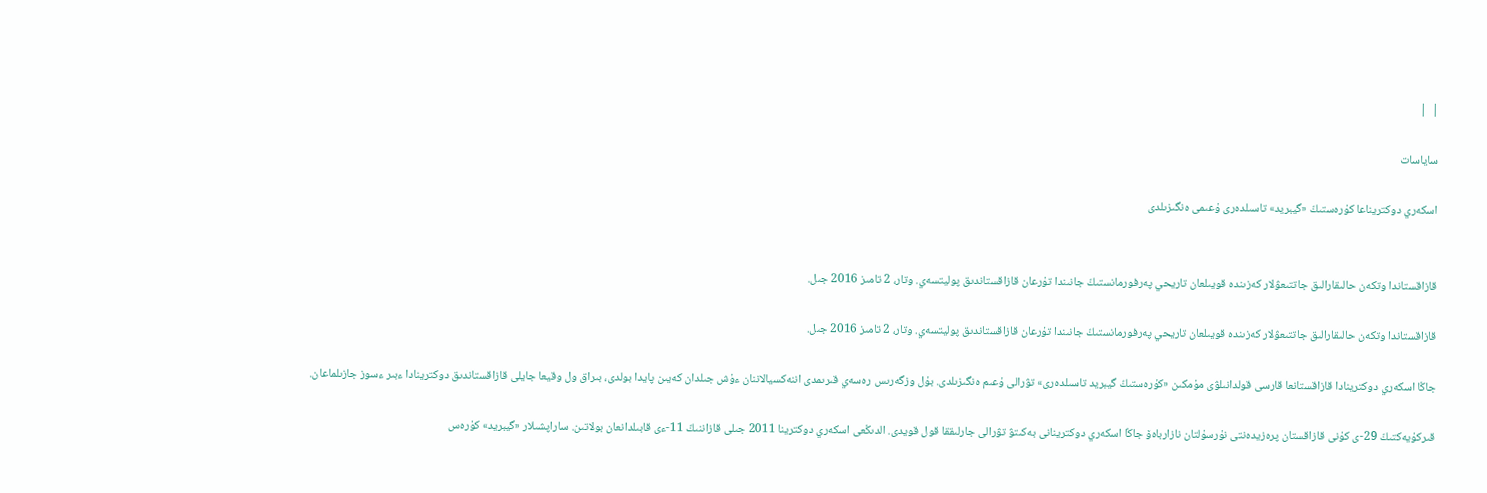|  |

ساياسات

اسكەري دوكتريناعا كۇرەستىڭ «گيبريد» تاسىلدەرى ۇعىمى ەنگىزىلدى


قازاقستاندا وتكەن حالىقارالىق جاتتىعۋلار كەزىندە قويىلعان تاريحي پەرفورمانستىڭ جانىندا تۇرعان قازاقستاندىق پوليتسەي. وتار، 2 تامىز 2016 جىل.

قازاقستاندا وتكەن حالىقارالىق جاتتىعۋلار كەزىندە قويىلعان تاريحي پەرفورمانستىڭ جانىندا تۇرعان قازاقستاندىق پوليتسەي. وتار، 2 تامىز 2016 جىل.

جاڭا اسكەري دوكترينادا قازاقستانعا قارسى قولدانىلۋى مۇمكىن «كۇرەستىڭ گيبريد تاسىلدەرى» تۋرالى ۇعىم ەنگىزىلدى. بۇل وزگەرىس رەسەي قىرىمدى اننەكسيالاننان ءۇش جىلدان كەيىن پايدا بولدى، بىراق ول وقيعا جايلى قازاقستاندىق دوكترينادا ءبىر ءسوز جازىلماعان.

قىركۇيەكتىڭ 29-ى كۇنى قازاقستان پرەزيدەنتى نۇرسۇلتان نازارباەۆ جاڭا اسكەري دوكترينانى بەكىتۋ تۋرالى جارلىققا قول قويدى. الدىڭعى اسكەري دوكترينا 2011 جىلى قازاننىڭ 11-ءى قابىلدانعان بولاتىن. ساراپشىلار «گيبريد» كۇرەس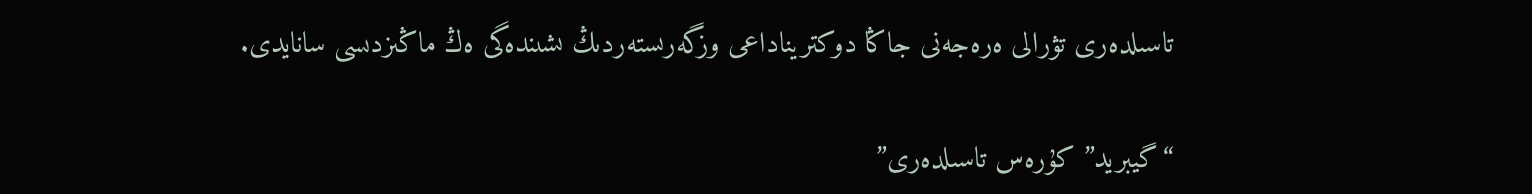تاسىلدەرى تۋرالى ەرەجەنى جاڭا دوكتريناداعى وزگەرىستەردىڭ ىشىندەگى ەڭ ماڭىزدىسى سانايدى.

“گيبريد” كۇرەس تاسىلدەرى”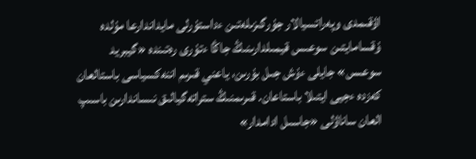اۋقىمدى وپەراتسيالار جۇرگىزىلەتىن ءداستۇرلى مايداندارعا مۇلدە ۇقسامايتىن سوعىس قيمىلدارىنىڭ جاڭا ءتۇرى رەتىندە «گيبريد سوعىس» جايلى ءۇش جىل بۇرىن، ياعني قىرىم اننەكسياسى باستالعان كەزدە ءجيى ايتىلا باستاعان. قىرىمنىڭ ستراتەگيالىق نىساندارىن باسىپ العان ساناۋلى «جاسىل ادامدار»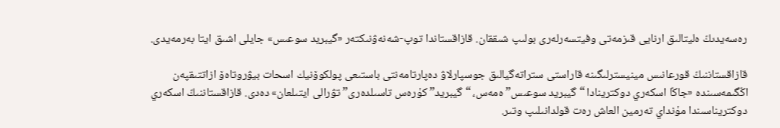رەسەيدىڭ ەليتالىق ارنايى قىزمەتى وفيتسەرلەرى بولىپ شىققان. قازاقستاندا توپ-شەنەۋنىكتەر «گيبريد سوعىس» جايلى اشىق ايتا بەرمەيدى.

قازاقستاننىڭ قورعانىس مينيسترلىگىنە قاراستى ستراتەگيالىق جوسپارلاۋ دەپارتامەنتى باستىعى پولكوۆنيك اسحات بيۋروتاەۆ ازاتتىقپەن اڭگىمەسىندە «جاڭا اسكەري دوكترينادا “گيبريد سوعىس” ەمەس، “گيبريد” كۇرەس تاسىلدەرى” تۋرالى ايتىلعان» دەدى. قازاقستاننىڭ اسكەري دوكتريناسىندا مۇنداي تەرمين العاش رەت قولدانىلىپ وتىر.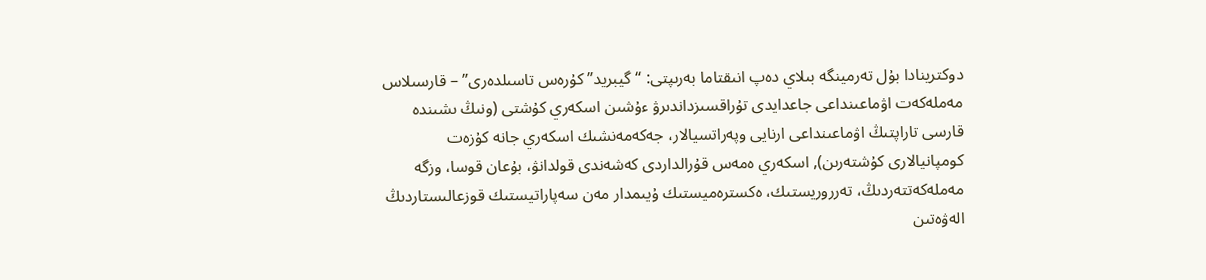دوكترينادا بۇل تەرمينگە بىلاي دەپ انىقتاما بەرىپتى: “گيبريد” كۇرەس تاسىلدەرى” – قارسىلاس مەملەكەت اۋماعىنداعى جاعدايدى تۇراقسىزداندىرۋ ءۇشىن اسكەري كۇشتى (ونىڭ ىشىندە قارسى تاراپتىڭ اۋماعىنداعى ارنايى وپەراتسيالار، جەكەمەنشىك اسكەري جانە كۇزەت كومپانيالارى كۇشتەرىن), اسكەري ەمەس قۇرالداردى كەشەندى قولدانۋ، بۇعان قوسا، وزگە مەملەكەتتەردىڭ، تەرروريستىك، ەكسترەميستىك ۇيىمدار مەن سەپاراتيستىك قوزعالىستاردىڭ الەۋەتىن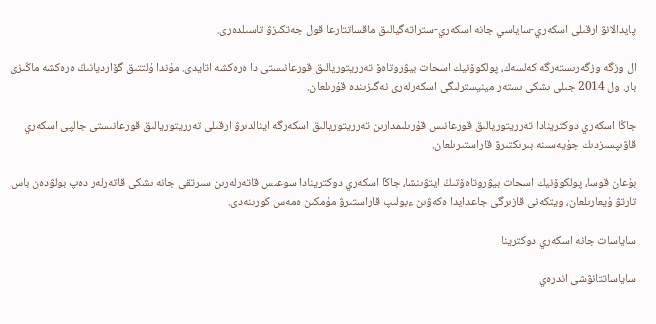پايدالانۋ ارقىلى اسكەري-ساياسي جانە اسكەري-ستراتەگيالىق ماقساتتارعا قول جەتكىزۋ تاسىلدەرى.

ال وزگە وزگەرىستەرگە كەلسەك، پولكوۆنيك اسحات بيۋروتاەۆ تەرريتوريالىق قورعانىستى دا ەرەكشە اتايدى. مۇندا ۇلتتىق گۆارديانىڭ ەرەكشە ماڭىزى بار. ول 2014 جىلى ىشكى ىستەر مينيسترلىگى اسكەرلەرى نەگىزىندە قۇرىلعان.

جاڭا اسكەري دوكترينادا تەرريتوريالىق قورعانىس قۇرىلىمدارىن تەرريتوريالىق اسكەرگە اينالدىرۋ ارقىلى تەرريتوريالىق قورعانىستى جالپى اسكەري قاۋىپسىزدىك جۇيەسىنە بىرىكتىرۋ قاراستىرىلعان.

بۇعان قوسا، پولكوۆنيك اسحات بيۋروتاەۆتىڭ ايتۋىنشا، جاڭا اسكەري دوكترينادا سوعىس قاتەرلەرىن سىرتقى جانە ىشكى قاتەرلەر دەپ بولۋدەن باس تارتۋ ۇيعارىلعان، ويتكەنى قازىرگى جاعدايدا ەكەۋىن ءبولىپ قاراستىرۋ مۇمكىن ەمەس كورىنەدى.

ساياسات جانە اسكەري دوكترينا

ساياساتتانۋشى اندرەي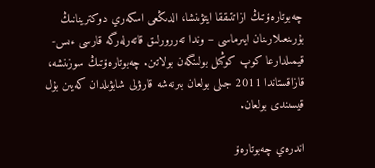چەبوتارەۆتىڭ ازاتتىققا ايتۋىنشا، الدىڭعى اسكەري دوكترينانىڭ بۇرىنعىلارىنان ايىرماسى – وندا تەررورلىق قاتەرلەرگە قارسى ءىس-قيمىلدارعا كوپ كوڭىل بولىنگەن بولاتىن. چەبوتارەۆتىڭ سوزىنشە، قازاقستاندا 2011 جىلى بولعان بىرنەشە قارۋلى شابۋىلدان كەيىن بۇل قيسىندى بولعان.

اندرەي چەبوتارەۆ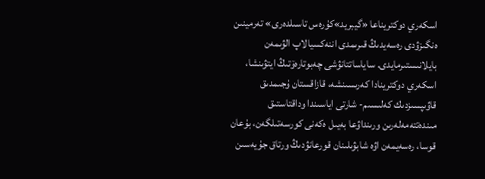اسكەري دوكتريناعا «گيبريد»كۇرەس تاسىلدەرى» تەرمينىن ەنگىزۋدى رەسەيدىڭ قىرىمدى اننەكسيالاپ الۋىمەن بايلانىستىرمايدى. ساياساتتانۋشى چەبوتارەۆتىڭ ايتۋىنشا، اسكەري دوكترينادا كەرىسىنشە، قازاقستان ۇجىمدىق قاۋىپسىزدىك كەلىسىم- شارتى اياسىندا وداقتاستىق مىندەتتەمەلەرىن ورىنداۋعا بەيىل ەكەنى كورسەتىلگەن، بۇعان قوسا، رەسەيمەن اۋە شابۋىلىنان قورعانۋدىڭ ورتاق جۇيەسىن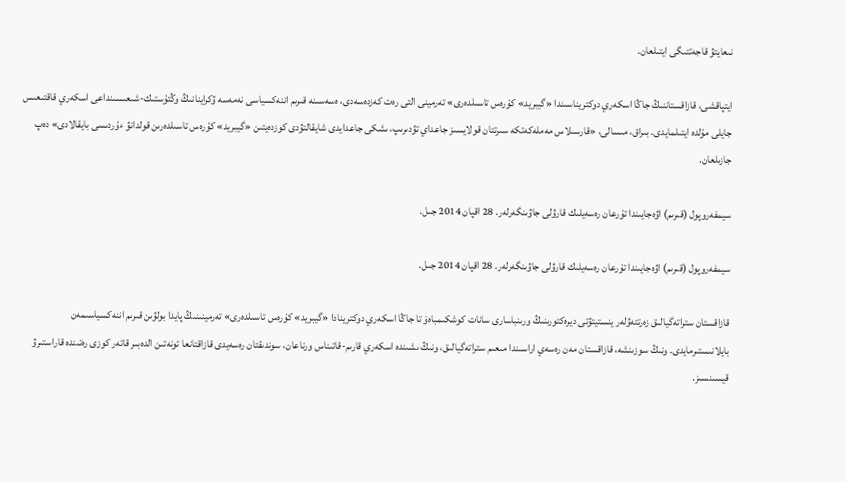نىعايتۋ قاجەتتىگى ايتىلعان.

ايتپاقشى، قازاقستاننىڭ جاڭا اسكەري دوكتريناسىندا «گيبريد» كۇرەس تاسىلدەرى» تەرمينى التى رەت كەزدەسەدى، ەسەسىنە قىرىم اننەكسياسى نەمەسە ۋكراينانىڭ وڭتۇستىك-شىعىسىنداعى اسكەري قاقتىعىس جايلى مۇلدە ايتىلمايدى. بىراق، مىسالى، «قارسىلاس مەملەكەتكە سىرتتان قولايسىز جاعداي تۋدىرىپ، ىشكى جاعدايدى شايقالتۋدى كوزدەيتىن «گيبريد» كۇرەس تاسىلدەرىن قولدانۋ ءۇردىسى بايقالادى» دەپ جازىلعان.

سيمفەروپول (قىرىم) اۋەجايىندا تۇرعان رەسەيلىك قارۋلى جاۋىنگەرلەر. 28 اقپان 2014 جىل.

سيمفەروپول (قىرىم) اۋەجايىندا تۇرعان رەسەيلىك قارۋلى جاۋىنگەرلەر. 28 اقپان 2014 جىل.

قازاقستان ستراتەگيالىق زەرتتەۋلەر ينستيتۋتى ديرەكتورىنىڭ ورىنباسارى سانات كوشكىمباەۆ تا جاڭا اسكەري دوكترينادا «گيبريد» كۇرەس تاسىلدەرى» تەرمينىنىڭ پايدا بولۋىن قىرىم اننەكسياسىمەن بايلانىستىرمايدى. ونىڭ سوزىنشە، قازاقستان مەن رەسەي اراسىندا مىعىم ستراتەگيالىق، ونىڭ ىشىندە اسكەري قارىم-قاتىناس ورناعان، سوندىقتان رەسەيدى قازاقتانعا تونەتىن الدەبىر قاتەر كوزى رەتىندە قاراستىرۋ قيسىنسىز.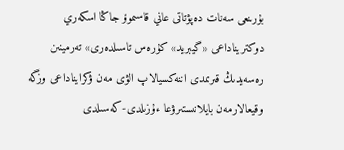بۇرىنعى سەنات دەپۋتاتى عاني قاسىموۆ جاڭا اسكەري دوكتريناداعى «گيبريد» كۇرەس تاسىلدەرى» تەرمينىن رەسەيدىڭ قىرىمدى اننەكسيالاپ الۋى مەن ۋكرايناداعى وزگە وقيعالارمەن بايلانىستىرۋعا ءۇزىلدى-كەسىلدى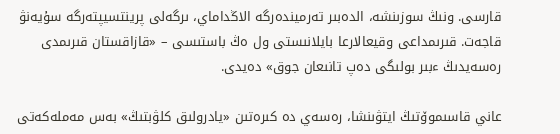قارسى. ونىڭ سوزىنشە، الدەبىر تەرميندەرگە الاڭداماي، ىرگەلى پرينتسيپتەرگە سۇيەنۋ قاجەت. قىرىمداعى وقيعالارعا بايلانىستى ول ەڭ باستىسى – «قازاقستان قىرىمدى رەسەيدىڭ ءبىر بولىگى دەپ تانىعان جوق» دەيدى.

عاني قاسىموۆتىڭ ايتۋىنشا، رەسەي دە كىرەتىن «يادرولىق كلۋبتىڭ» بەس مەملەكەتى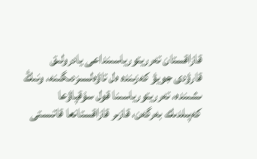قازاقستان تەرريتورياسىنداعى يادرولىق قارۋدى جويۋ كەزىندە ەل تاۋەلسىزدىگىنە، ونىڭ ىشىندە، تەرريتورياسىنا قول سۇقپاۋعا كەپىلدىك بەرگەن، قازىر قازاقستانعا قاتىستى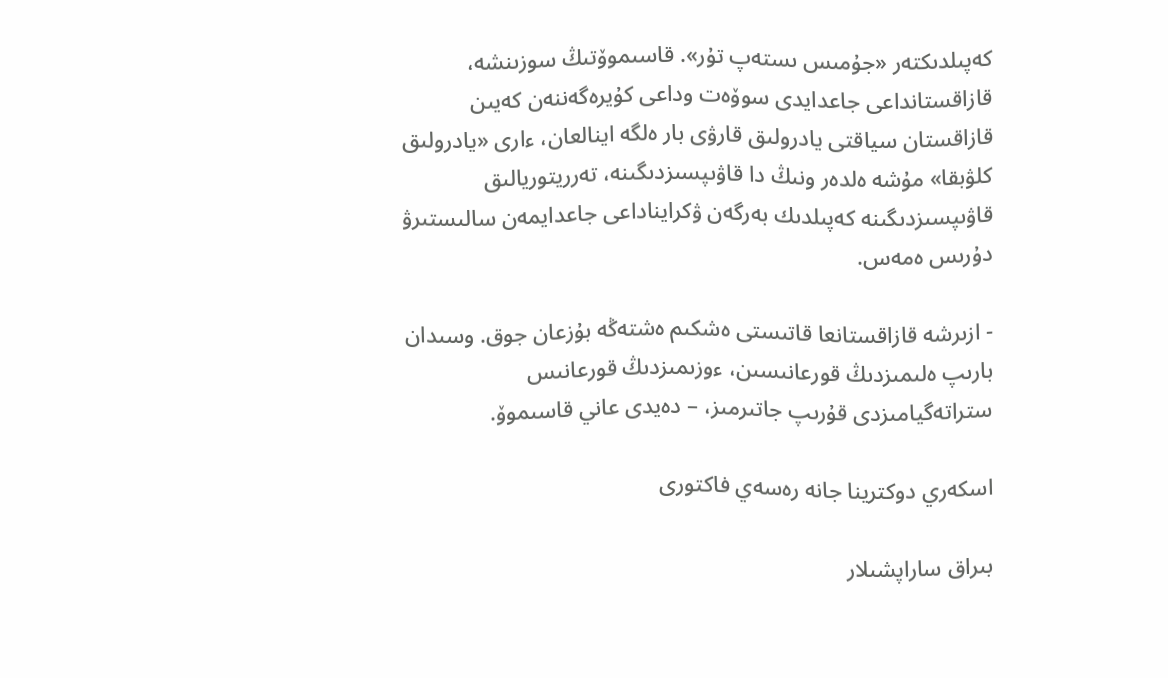كەپىلدىكتەر «جۇمىس ىستەپ تۇر». قاسىموۆتىڭ سوزىنشە، قازاقستانداعى جاعدايدى سوۆەت وداعى كۇيرەگەننەن كەيىن قازاقستان سياقتى يادرولىق قارۋى بار ەلگە اينالعان، ءارى «يادرولىق كلۋبقا» مۇشە ەلدەر ونىڭ دا قاۋىپسىزدىگىنە، تەرريتوريالىق قاۋىپسىزدىگىنە كەپىلدىك بەرگەن ۋكرايناداعى جاعدايمەن سالىستىرۋ دۇرىس ەمەس.

- ازىرشە قازاقستانعا قاتىستى ەشكىم ەشتەڭە بۇزعان جوق. وسىدان بارىپ ەلىمىزدىڭ قورعانىسىن، ءوزىمىزدىڭ قورعانىس ستراتەگيامىزدى قۇرىپ جاتىرمىز، – دەيدى عاني قاسىموۆ.

اسكەري دوكترينا جانە رەسەي فاكتورى

بىراق ساراپشىلار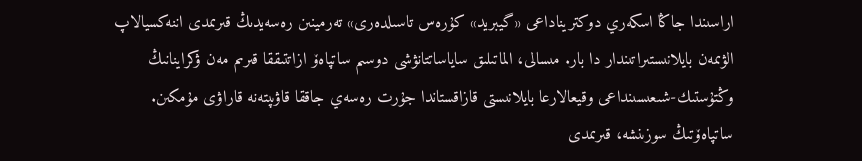اراسىندا جاڭا اسكەري دوكتريناداعى «گيبريد» كۇرەس تاسىلدەرى» تەرمينىن رەسەيدىڭ قىرىمدى اننەكسيالاپ الۋىمەن بايلانىستىراتىندار دا بار. مىسالى، الماتىلىق ساياساتتانۋشى دوسىم ساتپاەۆ ازاتتىققا قىرىم مەن ۋكراينانىڭ وڭتۇستىك-شىعىسىنداعى وقيعالارعا بايلانىستى قازاقستاندا جۇرت رەسەي جاققا قاۋىپتەنە قاراۋى مۇمكىن. ساتپاەۆتىڭ سوزىنشە، قىرىمدى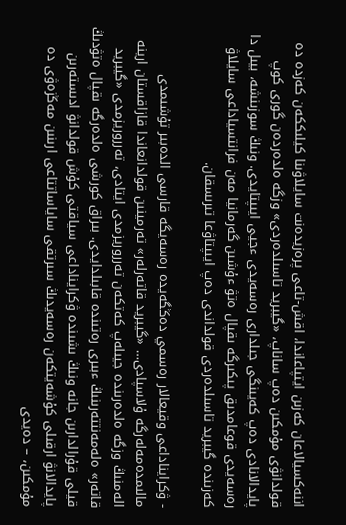اننەكسيالاعان كەزىن ايتپاعاندا، اقش-تاعى پرەزيدەنت سايلاۋىنا كيلىككەن كەزدە دە قولدانۋى مۇمكىن دەپ ساناپ، «گيبريد تاسىلدەردى» وزگە ەلدەردەن گورى كوپ پايدالانادى دەپ كەيىنگى جىلدارى رەسەيدى ءجيى ايىپتايدى. ونىڭ سوزىنشە، بيىل دا رەسەيدى قوعامدىق پىكىرگە ىقپال ەتۋ ءۇشىن گەرمانيا مەن فرانتسياداعى سايلاۋ كەزىندە گيبريد تاسىلدەردى قولداندى دەپ ايىپتاۋعا تىرىسقان.

- ۋكرايناداعى وقيعالار رەسمي دەڭگەيدە رەسەيگە قارسى الدەبىر تۇشىمدى مالىمدەمەلەرگە ۇلاسپادى… «گيبريد قاتەرلەر» تەرمينىن قولدانعاندا قازاقستان ارينە الەمنىڭ وزگە ەلدەرىندە جيىلەپ كەتكەن تەرروريزمدى ايتادى، تەرروريزمدى «گيبريد قاتەر» ەلەمەنتتەرىنىڭ ءبىرى رەتىندە قابىلدايدى. بىراق كورشى ەلدەرگە ىقپال ەتۋدىڭ قيلى قۇرالدارىن جانە ونىڭ ىشىندە ۋكرايناداعى سياقتى كۇش قولدانۋ ادىستەرىن پايدالانۋ ارقىلى كۇشەيتكەن رەسەيدىڭ سىرتقى ساياساتتاعى ارىنىن مەڭزەۋى دە مۇمكىن، – دەيدى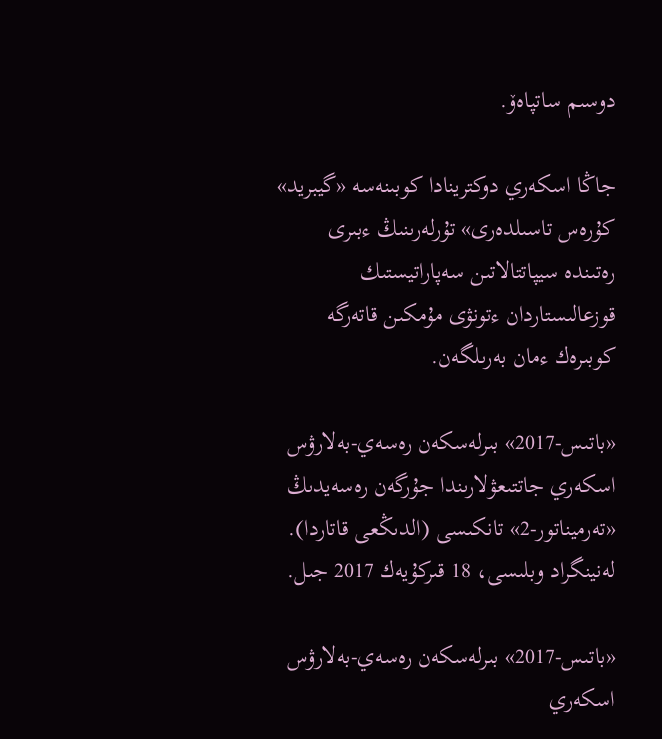دوسىم ساتپاەۆ.

جاڭا اسكەري دوكترينادا كوبىنەسە «گيبريد» كۇرەس تاسىلدەرى» تۇرلەرىنىڭ ءبىرى رەتىندە سيپاتتالاتىن سەپاراتيستىك قوزعالىستاردان ءتونۋى مۇمكىن قاتەرگە كوبىرەك ءمان بەرىلگەن.

«باتىس-2017» بىرلەسكەن رەسەي-بەلارۋس اسكەري جاتتىعۋلارىندا جۇرگەن رەسەيدىڭ «تەرميناتور-2» تانكىسى (الدىڭعى قاتاردا). لەنينگراد وبلىسى، 18 قىركۇيەك 2017 جىل.

«باتىس-2017» بىرلەسكەن رەسەي-بەلارۋس اسكەري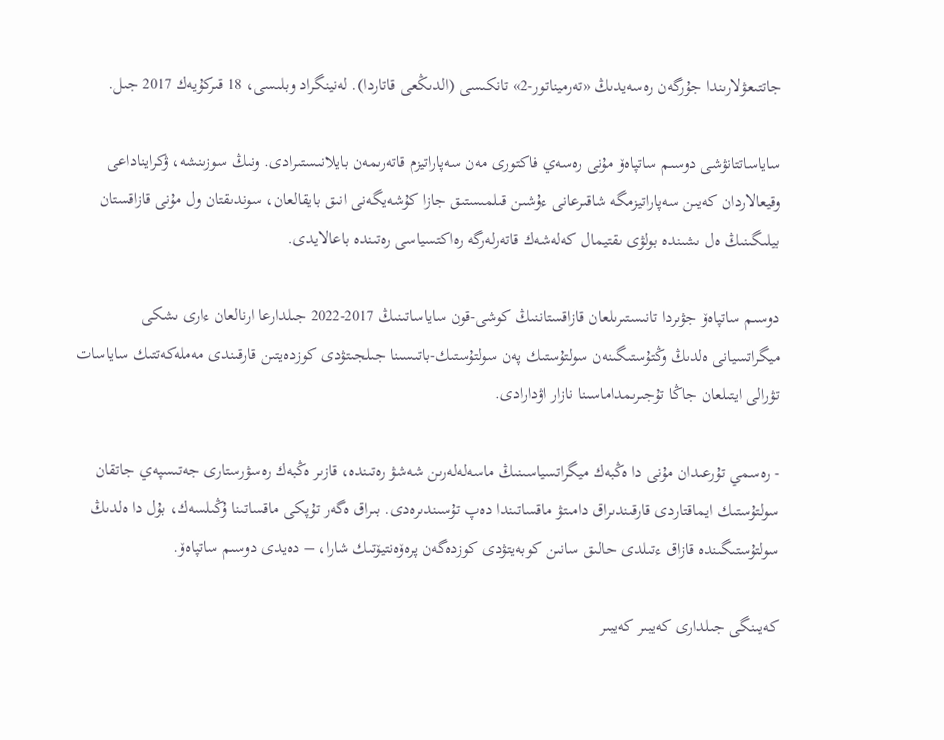جاتتىعۋلارىندا جۇرگەن رەسەيدىڭ «تەرميناتور-2» تانكىسى (الدىڭعى قاتاردا). لەنينگراد وبلىسى، 18 قىركۇيەك 2017 جىل.

ساياساتتانۋشى دوسىم ساتپاەۆ مۇنى رەسەي فاكتورى مەن سەپاراتيزم قاتەرىمەن بايلانىستىرادى. ونىڭ سوزىنشە، ۋكرايناداعى وقيعالاردان كەيىن سەپاراتيزمگە شاقىرعانى ءۇشىن قىلمىستىق جازا كۇشەيگەنى انىق بايقالعان، سوندىقتان ول مۇنى قازاقستان بيلىگىنىڭ ەل ىشىندە بولۋى ىقتيمال كەلەشەك قاتەرلەرگە رەاكتسياسى رەتىندە باعالايدى.

دوسىم ساتپاەۆ جۋىردا تانىستىرىلعان قازاقستاننىڭ كوشى-قون ساياساتىنىڭ 2017-2022 جىلدارعا ارنالعان ءارى ىشكى ميگراتسيانى ەلدىڭ وڭتۇستىگىنەن سولتۇستىك پەن سولتۇستىك-باتىسىنا جىلجىتۋدى كوزدەيتىن قارقىندى مەملەكەتتىك ساياسات تۋرالى ايتىلعان جاڭا تۇجىرىمداماسىنا نازار اۋدارادى.

- رەسمي تۇرعىدان مۇنى دا ەڭبەك ميگراتسياسىنىڭ ماسەلەلەرىن شەشۋ رەتىندە، قازىر ەڭبەك رەسۋرستارى جەتىسپەي جاتقان سولتۇستىك ايماقتاردى قارقىندىراق دامىتۋ ماقساتىندا دەپ تۇسىندىرەدى. بىراق ەگەر تۇپكى ماقساتىنا ۇڭىلسەك، بۇل دا ەلدىڭ سولتۇستىگىندە قازاق ءتىلدى حالىق سانىن كوبەيتۋدى كوزدەگەن پرەۆەنتيۆتىك شارا، – دەيدى دوسىم ساتپاەۆ.

كەيىنگى جىلدارى كەيبىر كەيبىر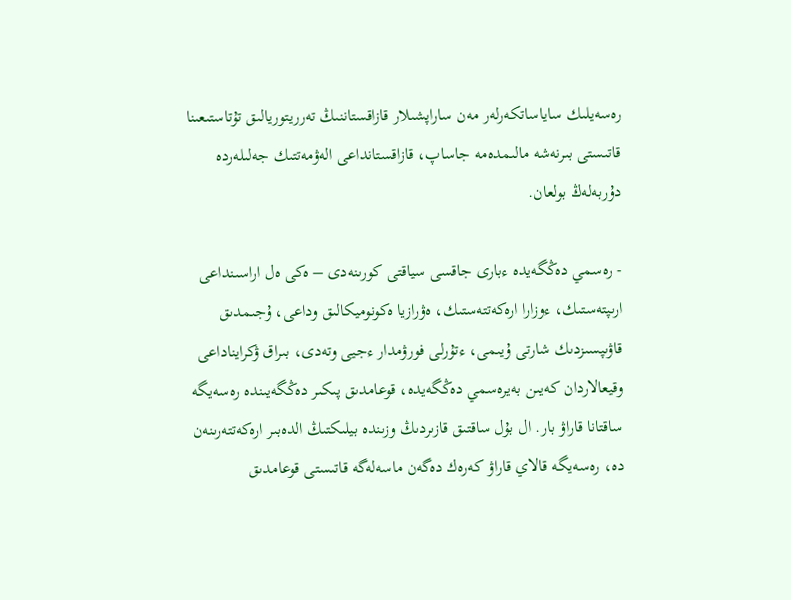رەسەيلىك ساياساتكەرلەر مەن ساراپشىلار قازاقستاننىڭ تەرريتوريالىق تۇتاستىعىنا قاتىستى بىرنەشە مالىمدەمە جاساپ، قازاقستانداعى الەۋمەتتىك جەلىلەردە دۇربەلەڭ بولعان.

- رەسمي دەڭگەيدە ءبارى جاقسى سياقتى كورىنەدى – ەكى ەل اراسىنداعى ارىپتەستىك، ءوزارا ارەكەتتەستىك، ەۋرازيا ەكونوميكالىق وداعى، ۇجىمدىق قاۋىپسىزدىك شارتى ۇيىمى، ءتۇرلى فورۋمدار ءجيى وتەدى، بىراق ۋكرايناداعى وقيعالاردان كەيىن بەيرەسمي دەڭگەيدە، قوعامدىق پىكىر دەڭگەيىندە رەسەيگە ساقتانا قاراۋ بار. ال بۇل ساقتىق قازىردىڭ وزىندە بيلىكتىڭ الدەبىر ارەكەتتەرىنەن دە، رەسەيگە قالاي قاراۋ كەرەك دەگەن ماسەلەگە قاتىستى قوعامدىق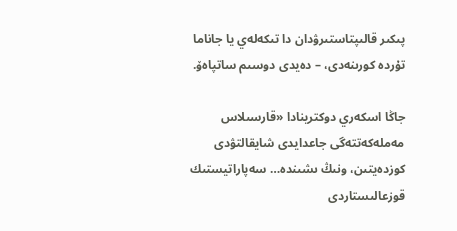پىكىر قالىپتاستىرۋدان دا تىكەلەي يا جاناما تۇردە كورىنەدى، – دەيدى دوسىم ساتپاەۆ.

جاڭا اسكەري دوكترينادا «قارسىلاس مەملەكەتتەگى جاعدايدى شايقالتۋدى كوزدەيتىن، ونىڭ ىشىندە… سەپاراتيستىك قوزعالىستاردى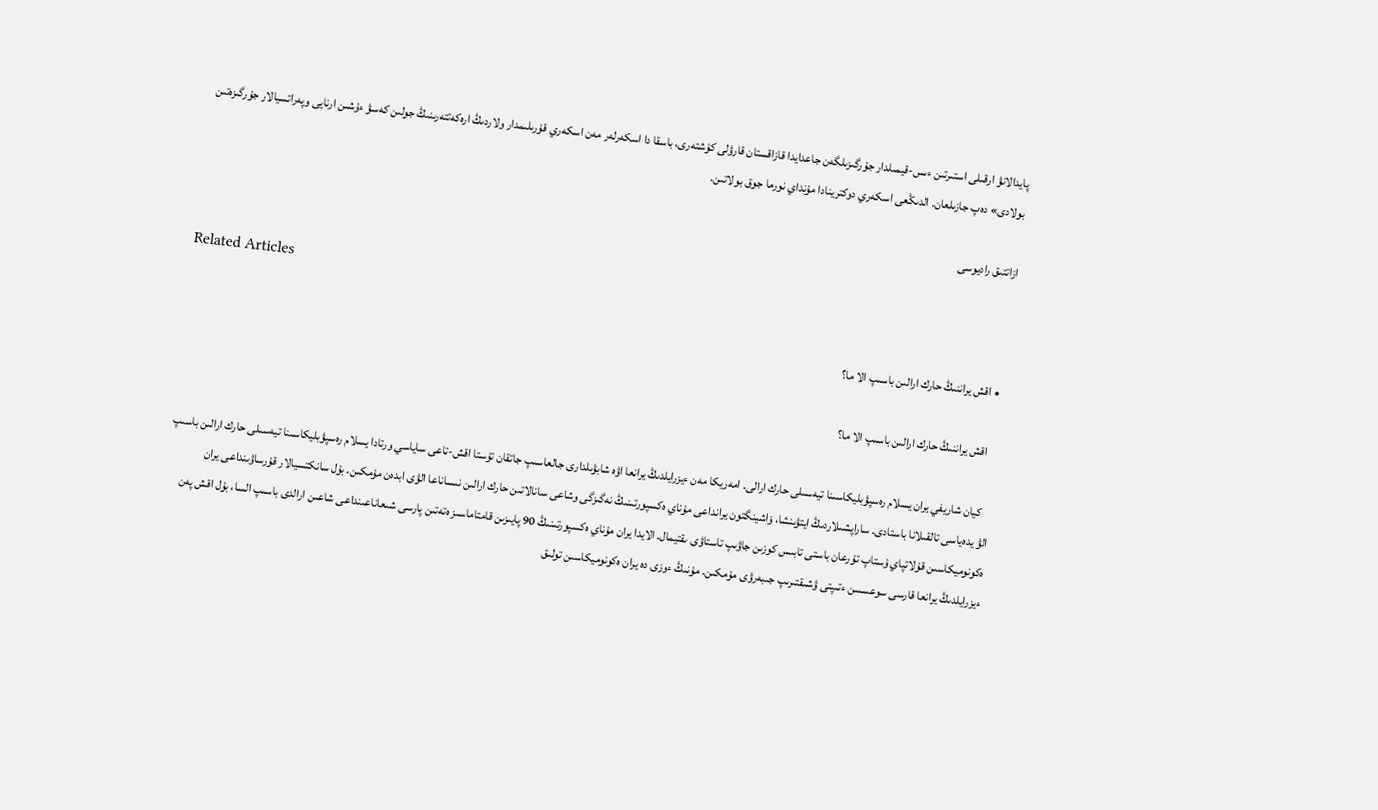پايدالانۋ ارقىلى استىرتىن ءىس-قيمىلدار جۇرگىزىلگەن جاعدايدا قازاقستان قارۋلى كۇشتەرى، باسقا دا اسكەرلەر مەن اسكەري قۇرىلىمدار ولاردىڭ ارەكەتتەرىنىڭ جولىن كەسۋ ءۇشىن ارنايى وپەراتسيالار جۇرگىزەتىن بولادى» دەپ جازىلعان. الدىڭعى اسكەري دوكترينادا مۇنداي نورما جوق بولاتىن.

ازاتتىق راديوسى

Related Articles

  • اقش يراننىڭ حارك ارالىن باسىپ الا ما؟

    اقش يراننىڭ حارك ارالىن باسىپ الا ما؟

    كيان شاريفي يران يسلام رەسپۋبليكاسىنا تيەسىلى حارك ارالى. امەريكا مەن ءيزرايلدىڭ يرانعا اۋە شابۋىلدارى جالعاسىپ جاتقان تۇستا اقش-تاعى ساياسي ورتادا يسلام رەسپۋبليكاسىنا تيەسىلى حارك ارالىن باسىپ الۋ يدەياسى تالقىلانا باستادى. ساراپشىلاردىڭ ايتۋىنشا، ۆاشينگتون يرانداعى مۇناي ەكسپورتىنىڭ نەگىزگى وشاعى سانالاتىن حارك ارالىن نىساناعا الۋى ابدەن مۇمكىن. بۇل سانكتسيالار قۇرساۋىنداعى يران ەكونوميكاسىن قۇلاتپاي ۇستاپ تۇرعان باستى تابىس كوزىن جاۋىپ تاستاۋى ىقتيمال. الايدا يران مۇناي ەكسپورتىنىڭ 90 پايىزىن قامتاماسىز ەتەتىن پارسى شىعاناعىنداعى شاعىن ارالدى باسىپ السا، بۇل اقش پەن ءيزرايلدىڭ يرانعا قارسى سوعىسىن ءتىپتى ۋشىقتىرىپ جىبەرۋى مۇمكىن. مۇنىڭ ءوزى دە يران ەكونوميكاسىن تولىق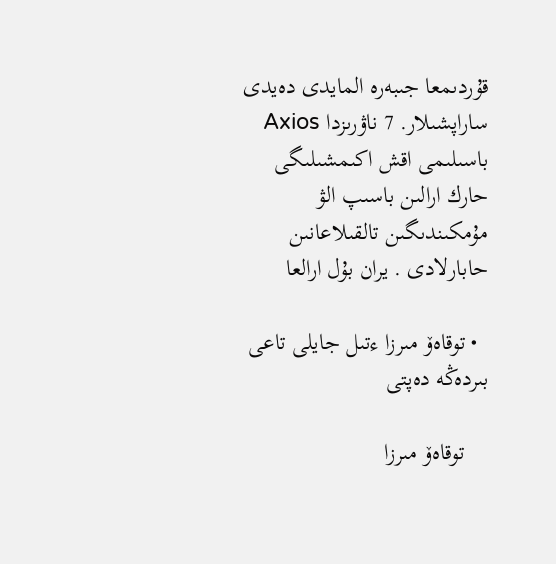قۇردىمعا جىبەرە المايدى دەيدى ساراپشىلار. 7 ناۋرىزدا Axios باسىلىمى اقش اكىمشىلىگى حارك ارالىن باسىپ الۋ مۇمكىندىگىن تالقىلاعانىن حابارلادى . يران بۇل ارالعا

  • توقاەۆ مىرزا ءتىل جايلى تاعى بىردەڭە دەپتى

    توقاەۆ مىرزا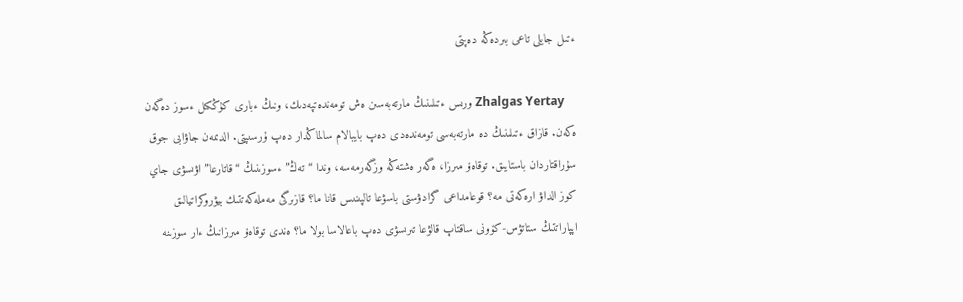ءتىل جايلى تاعى بىردەڭە دەپتى

    Zhalgas Yertay ورىس ءتىلىنىڭ مارتەبەسىن ەش تومەندەتپەدىك، ونىڭ ءبارى كۇڭكىل ءسوز دەگەن ەكەن. قازاق ءتىلىنىڭ دە مارتەبەسى تومەندەدى دەپ بايبالام سالماڭدار دەپ ۇرسىپتى. الدىمەن جاۋابى جوق سۇراقتاردان باستايىق. توقاەۆ مىرزا، ەگەر ەشتەڭە وزگەرمەسە، وندا “تەڭ” ءسوزىنىڭ “قاتارعا” اۋىسۋى جاي كوز الداۋ ارەكەتى مە؟ قوعامداعى گرادۋستى باسۋعا تالپىنىس قانا ما؟ قازىرگى مەملەكەتتىك بيۋروكراتيالىق اپپاراتتىڭ ستاتۋس-كۆونى ساقتاپ قالۋعا تىرىسۋى دەپ باعالاسا بولا ما؟ ەندى توقاەۆ مىرزانىڭ ءار سوزىنە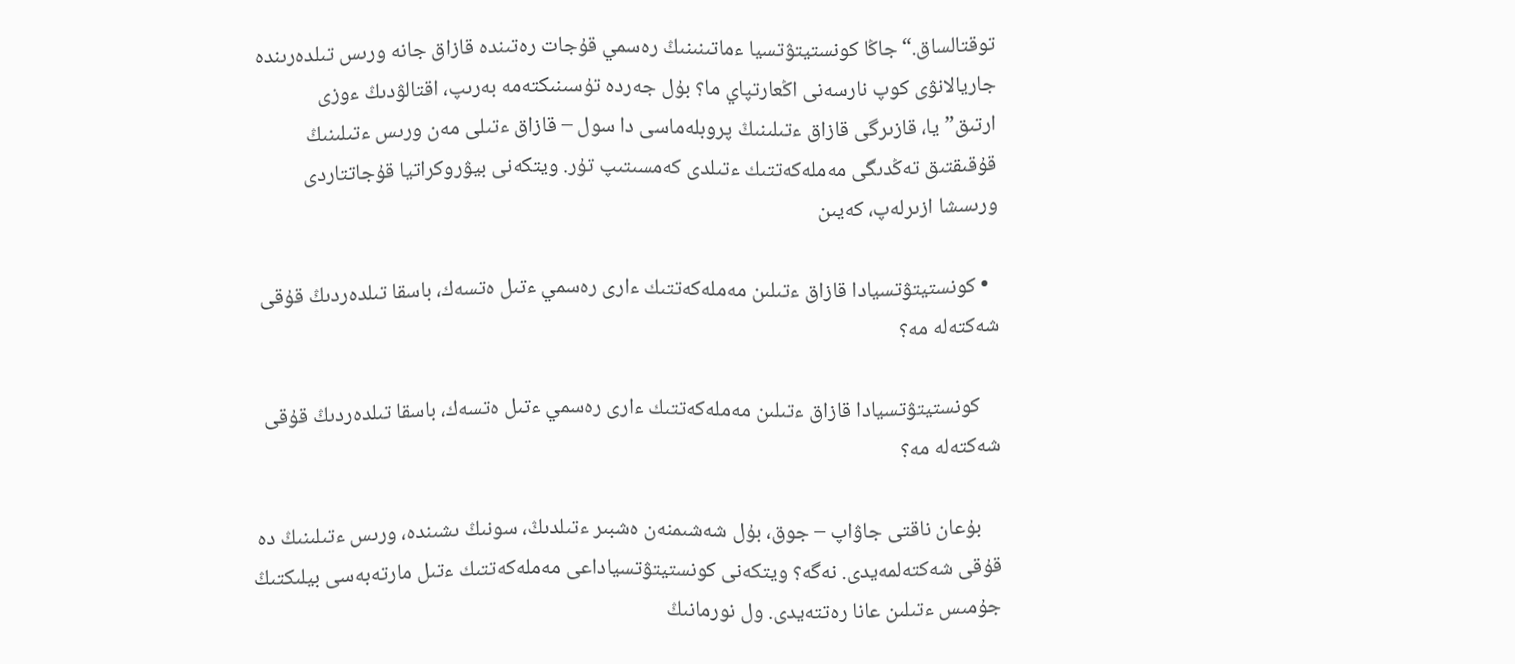توقتالساق.“جاڭا كونستيتۋتسيا ءماتىنىنىڭ رەسمي قۇجات رەتىندە قازاق جانە ورىس تىلدەرىندە جاريالانۋى كوپ نارسەنى اڭعارتپاي ما؟ بۇل جەردە تۇسىنىكتەمە بەرىپ، اقتالۋدىڭ ءوزى ارتىق”يا، قازىرگى قازاق ءتىلىنىڭ پروبلەماسى دا سول – قازاق ءتىلى مەن ورىس ءتىلىنىڭ قۇقىقتىق تەڭدىگى مەملەكەتتىك ءتىلدى كەمسىتىپ تۇر. ويتكەنى بيۋروكراتيا قۇجاتتاردى ورىسشا ازىرلەپ، كەيىن

  • كونستيتۋتسيادا قازاق ءتىلىن مەملەكەتتىك ءارى رەسمي ءتىل ەتسەك، باسقا تىلدەردىڭ قۇقى شەكتەلە مە؟

    كونستيتۋتسيادا قازاق ءتىلىن مەملەكەتتىك ءارى رەسمي ءتىل ەتسەك، باسقا تىلدەردىڭ قۇقى شەكتەلە مە؟

    بۇعان ناقتى جاۋاپ – جوق، بۇل شەشىمنەن ەشبىر ءتىلدىڭ، سونىڭ ىشىندە، ورىس ءتىلىنىڭ دە قۇقى شەكتەلمەيدى. نەگە؟ ويتكەنى كونستيتۋتسياداعى مەملەكەتتىك ءتىل مارتەبەسى بيلىكتىڭ جۇمىس ءتىلىن عانا رەتتەيدى. ول نورمانىڭ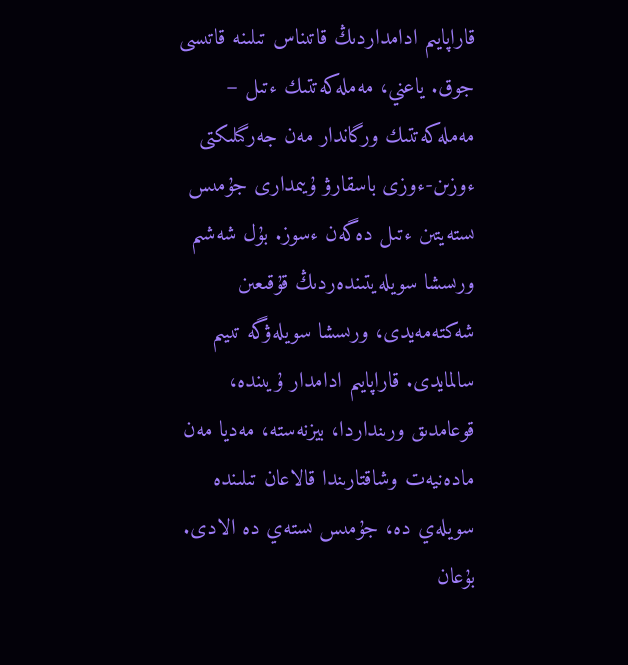قاراپايىم ادامداردىڭ قاتىناس تىلىنە قاتىسى جوق. ياعني، مەملەكەتتىك ءتىل – مەملەكەتتىك ورگاندار مەن جەرگىلىكتى ءوزىن-ءوزى باسقارۋ ۇيىمدارى جۇمىس ىستەيتىن ءتىل دەگەن ءسوز. بۇل شەشىم ورىسشا سويلەيتىندەردىڭ قۇقىعىن شەكتەمەيدى، ورىسشا سويلەۋگە تىيىم سالمايدى. قاراپايىم ادامدار ۇيىندە، قوعامدىق ورىنداردا، بيزنەستە، مەديا مەن مادەنيەت وشاقتارىندا قالاعان تىلىندە سويلەي دە، جۇمىس ىستەي دە الادى. بۇعان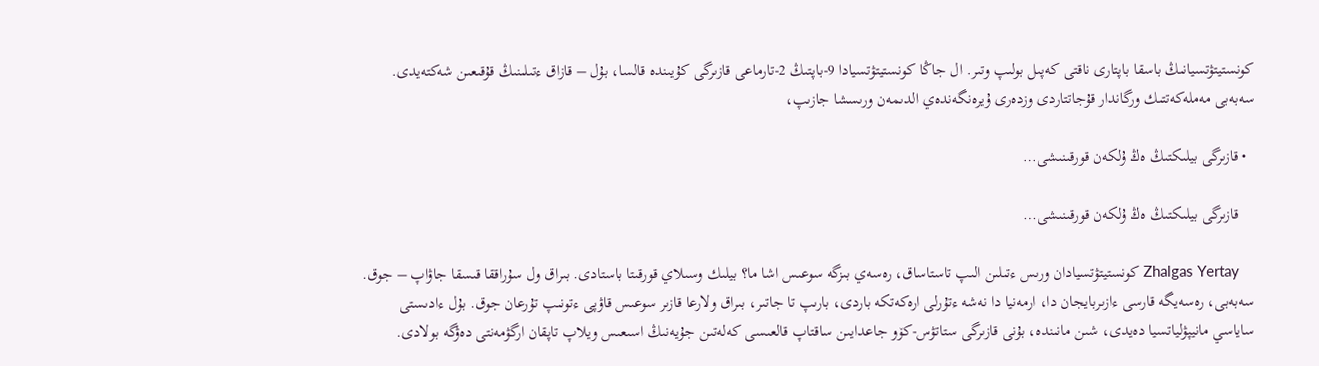كونستيتۋتسيانىڭ باسقا باپتارى ناقتى كەپىل بولىپ وتىر. ال جاڭا كونستيتۋتسيادا 9-باپتىڭ 2-تارماعى قازىرگى كۇيىندە قالسا، بۇل – قازاق ءتىلىنىڭ قۇقىعىن شەكتەيدى. سەبەبى مەملەكەتتىك ورگاندار قۇجاتتاردى وزدەرى ۇيرەنگەندەي الدىمەن ورىسشا جازىپ،

  • قازىرگى بيلىكتىڭ ەڭ ۇلكەن قورقىنىشى…

    قازىرگى بيلىكتىڭ ەڭ ۇلكەن قورقىنىشى…

    Zhalgas Yertay كونستيتۋتسيادان ورىس ءتىلىن الىپ تاستاساق، رەسەي بىزگە سوعىس اشا ما؟ بيلىك وسىلاي قورقىتا باستادى. بىراق ول سۇراققا قىسقا جاۋاپ – جوق. سەبەبى، رەسەيگە قارسى ءازىربايجان دا، ارمەنيا دا نەشە ءتۇرلى ارەكەتكە باردى، بارىپ تا جاتىر، بىراق ولارعا قازىر سوعىس قاۋپى ءتونىپ تۇرعان جوق. بۇل ءادىستى ساياسي مانيپۋلياتسيا دەيدى، شىن مانىندە، بۇنى قازىرگى ستاتۋس-كۆو جاعدايىن ساقتاپ قالعىسى كەلەتىن جۇيەنىڭ اسىعىس ويلاپ تاپقان ارگۋمەنتى دەۋگە بولادى.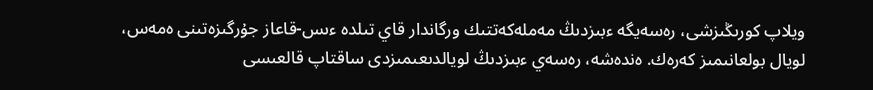ويلاپ كورىڭىزشى، رەسەيگە ءبىزدىڭ مەملەكەتتىك ورگاندار قاي تىلدە ءىس-قاعاز جۇرگىزەتىنى ەمەس، لويال بولعانىمىز كەرەك. ەندەشە، رەسەي ءبىزدىڭ لويالدىعىمىزدى ساقتاپ قالعىسى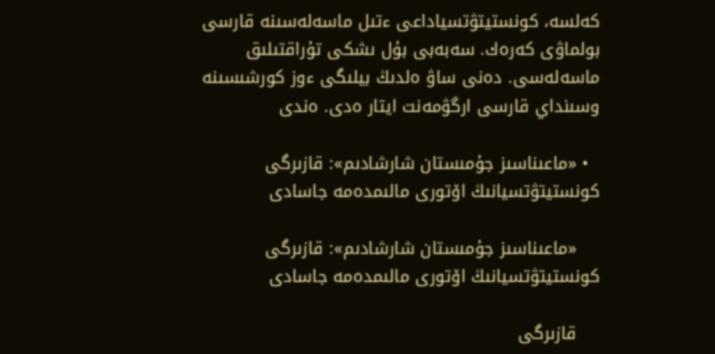كەلسە، كونستيتۋتسياداعى ءتىل ماسەلەسىنە قارسى بولماۋى كەرەك. سەبەبى بۇل ىشكى تۇراقتىلىق ماسەلەسى. دەنى ساۋ ەلدىڭ بيلىگى ءوز كورشىسىنە وسىنداي قارسى ارگۋمەنت ايتار ەدى. ەندى

  • «ماعىناسىز جۇمىستان شارشادىم»: قازىرگى كونستيتۋتسيانىڭ اۆتورى مالىمدەمە جاسادى

    «ماعىناسىز جۇمىستان شارشادىم»: قازىرگى كونستيتۋتسيانىڭ اۆتورى مالىمدەمە جاسادى

    قازىرگى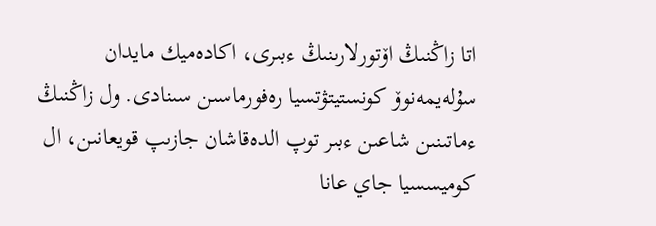اتا زاڭنىڭ اۆتورلارىنىڭ ءبىرى، اكادەميك مايدان سۇلەيمەنوۆ كونستيتۋتسيا رەفورماسىن سىنادى. ول زاڭنىڭ ءماتىنىن شاعىن ءبىر توپ الدەقاشان جازىپ قويعانىن، ال كوميسسيا جاي عانا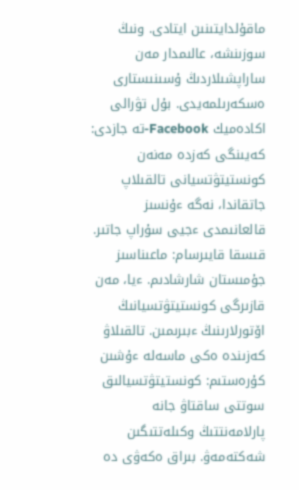ماقۇلدايتىنىن ايتادى. ونىڭ سوزىنشە، عالىمدار مەن ساراپشىلاردىڭ ۇسىنىستارى ەسكەرىلمەيدى. بۇل تۋرالى اكادەميك Facebook-تە جازدى: كەيىنگى كەزدە مەنەن كونستيتۋتسيانى تالقىلاپ جاتقاندا، نەگە ءۇنسىز قالعانىمدى ءجيى سۇراپ جاتىر. قىسقا قايىرسام: ماعىناسىز جۇمىستان شارشادىم. ءيا، مەن قازىرگى كونستيتۋتسيانىڭ اۆتورلارىنىڭ ءبىرىمىن. تالقىلاۋ كەزىندە ەكى ماسەلە ءۇشىن كۇرەستىم: كونستيتۋتسيالىق سوتتى ساقتاۋ جانە پارلامەنتتىڭ وكىلەتتىگىن شەكتەمەۋ. بىراق ەكەۋى دە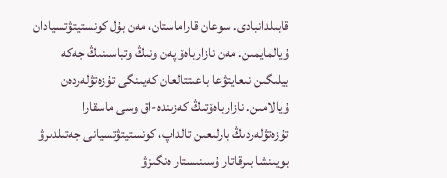قابىلدانبادى. سوعان قاراماستان، مەن بۇل كونستيتۋتسيادان ۇيالمايمىن. مەن نازارباەۆ پەن ونىڭ وتباسىنىڭ جەكە بيلىگىن نىعايتۋعا باعىتتالعان كەيىنگى تۇزەتۋلەردەن ۇيالامىن. نازارباەۆتىڭ كەزىندە-اق وسى ماسقارا تۇزەتۋلەردىڭ بارلىعىن تالداپ، كونستيتۋتسيانى جەتىلدىرۋ بويىنشا بىرقاتار ۇسىنىستار ەنگىزۋ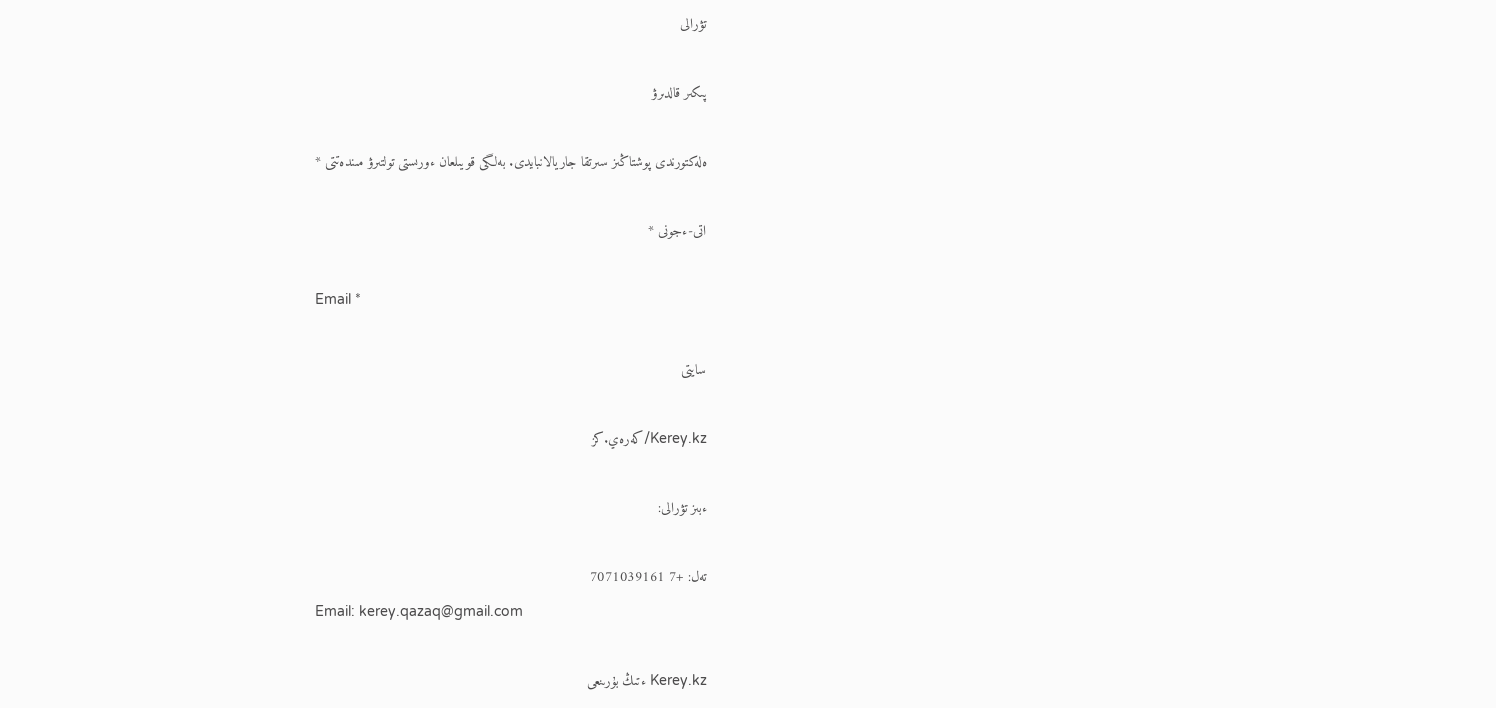تۋرالى

پىكىر قالدىرۋ

ەلەكتورندى پوشتاڭىز سىرتقا جاريالانبايدى. بەلگى قويىلعان ءورىستى تولتىرۋ مىندەتتى *

اتى-ءجونى *

Email *

سايتى

Kerey.kz/كەرەي.كز

ءبىز تۋرالى:

تەل: +7 7071039161
Email: kerey.qazaq@gmail.com

Kerey.kz ءتىڭ بۇرىنعى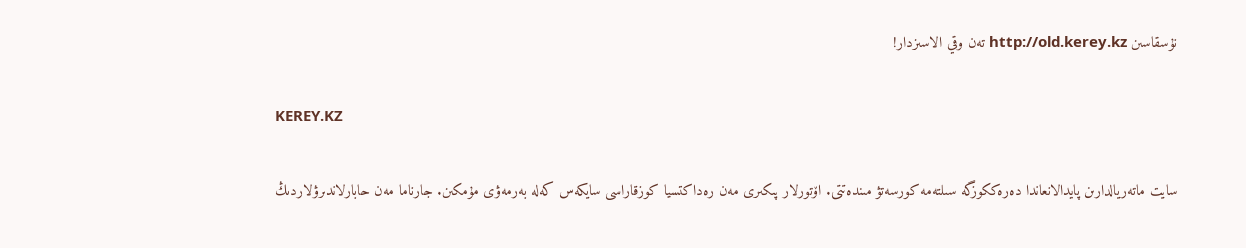نۇسقاسىن http://old.kerey.kz تەن وقي الاسىزدار!

KEREY.KZ

سايت ماتەريالدارىن پايدالانعاندا دەرەككوزگە سىلتەمە كورسەتۋ مىندەتتى. اۆتورلار پىكىرى مەن رەداكتسيا كوزقاراسى سايكەس كەلە بەرمەۋى مۇمكىن. جارناما مەن حابارلاندىرۋلاردىڭ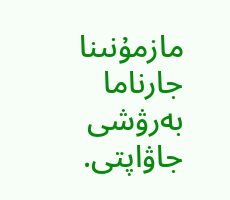مازمۇنىنا جارناما بەرۋشى جاۋاپتى.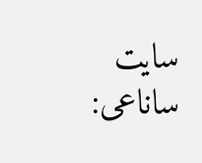سايت ساناعى: